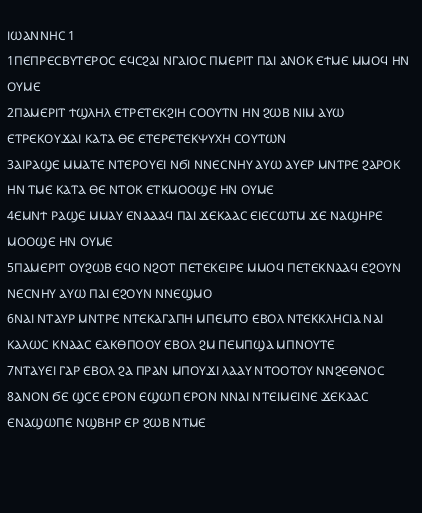ⲒⲰⲀⲚⲚⲎⲤ 1
1ⲠⲈⲠⲢⲈⲤⲂⲨⲦⲈⲢⲞⲤ ⲈϤⲤϨⲀⲒ ⲚⲄⲀⲒⲞⲤ ⲠⲘⲈⲢⲒⲦ ⲠⲀⲒ ⲀⲚⲞⲔ ⲈϮⲘⲈ ⲘⲘⲞϤ ⲎⲚ ⲞⲨⲘⲈ
2ⲠⲀⲘⲈⲢⲒⲦ ϮϢⲖⲎⲖ ⲈⲦⲢⲈⲦⲈⲔϨⲒⲎ ⲤⲞⲞⲨⲦⲚ ⲎⲚ ϨⲰⲂ ⲚⲒⲘ ⲀⲨⲰ ⲈⲦⲢⲈⲔⲞⲨϪⲀⲒ ⲔⲀⲦⲀ ⲐⲈ ⲈⲦⲈⲢⲈⲦⲈⲔⲮⲨⲬⲎ ⲤⲞⲨⲦⲰⲚ
3ⲀⲒⲢⲀϢⲈ ⲘⲘⲀⲦⲈ ⲚⲦⲈⲢⲞⲨⲈⲒ ⲚϬⲒ ⲚⲚⲈⲤⲚⲎⲨ ⲀⲨⲰ ⲀⲨⲈⲢ ⲘⲚⲦⲢⲈ ϨⲀⲢⲞⲔ ⲎⲚ ⲦⲘⲈ ⲔⲀⲦⲀ ⲐⲈ ⲚⲦⲞⲔ ⲈⲦⲔⲘⲞⲞϢⲈ ⲎⲚ ⲞⲨⲘⲈ
4ⲈⲘⲚϮ ⲢⲀϢⲈ ⲘⲘⲀⲨ ⲈⲚⲀⲀⲀϤ ⲠⲀⲒ ϪⲈⲔⲀⲀⲤ ⲈⲒⲈⲤⲰⲦⲘ ϪⲈ ⲚⲀϢⲎⲢⲈ ⲘⲞⲞϢⲈ ⲎⲚ ⲞⲨⲘⲈ
5ⲠⲀⲘⲈⲢⲒⲦ ⲞⲨϨⲰⲂ ⲈϤⲞ ⲚϨⲞⲦ ⲠⲈⲦⲈⲔⲈⲒⲢⲈ ⲘⲘⲞϤ ⲠⲈⲦⲈⲔⲚⲀⲀϤ ⲈϨⲞⲨⲚ ⲚⲈⲤⲚⲎⲨ ⲀⲨⲰ ⲠⲀⲒ ⲈϨⲞⲨⲚ ⲚⲚⲈϢⲘⲞ
6ⲚⲀⲒ ⲚⲦⲀⲨⲢ ⲘⲚⲦⲢⲈ ⲚⲦⲈⲔⲀⲄⲀⲠⲎ ⲘⲠⲈⲘⲦⲞ ⲈⲂⲞⲖ ⲚⲦⲈⲔⲔⲖⲎⲤⲒⲀ ⲚⲀⲒ ⲔⲀⲖⲰⲤ ⲔⲚⲀⲀⲤ ⲈⲀⲔⲐⲠⲞⲞⲨ ⲈⲂⲞⲖ ϨⲘ ⲠⲈⲘⲠϢⲀ ⲘⲠⲚⲞⲨⲦⲈ
7ⲚⲦⲀⲨⲈⲒ ⲄⲀⲢ ⲈⲂⲞⲖ ϨⲀ ⲠⲢⲀⲚ ⲘⲠⲞⲨϪⲒ ⲖⲀⲀⲨ ⲚⲦⲞⲞⲦⲞⲨ ⲚⲚϨⲈⲐⲚⲞⲤ
8ⲀⲚⲞⲚ ϬⲈ ϢⲤⲈ ⲈⲢⲞⲚ ⲈϢⲰⲠ ⲈⲢⲞⲚ ⲚⲚⲀⲒ ⲚⲦⲈⲒⲘⲈⲒⲚⲈ ϪⲈⲔⲀⲀⲤ ⲈⲚⲀϢⲰⲠⲈ ⲚϢⲂⲎⲢ ⲈⲢ ϨⲰⲂ ⲚⲦⲘⲈ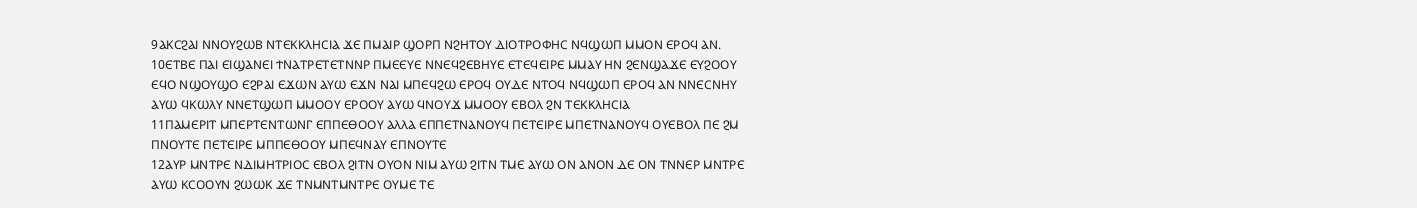9ⲀⲔⲤϨⲀⲒ ⲚⲚⲞⲨϨⲰⲂ ⲚⲦⲈⲔⲔⲖⲎⲤⲒⲀ ϪⲈ ⲠⲘⲀⲒⲢ ϢⲞⲢⲠ ⲚϨⲎⲦⲞⲨ ⲆⲒⲞⲦⲢⲞⲪⲎⲤ ⲚϤϢⲰⲠ ⲘⲘⲞⲚ ⲈⲢⲞϤ ⲀⲚ.
10ⲈⲦⲂⲈ ⲠⲀⲒ ⲈⲒϢⲀⲚⲈⲒ ϮⲚⲀⲦⲢⲈⲦⲈⲦⲚⲚⲢ ⲠⲘⲈⲈⲨⲈ ⲚⲚⲈϤϨⲈⲂⲎⲨⲈ ⲈⲦⲈϤⲈⲒⲢⲈ ⲘⲘⲀⲨ ⲎⲚ ϨⲈⲚϢⲀϪⲈ ⲈⲨϨⲞⲞⲨ ⲈϤⲞ ⲚϢⲞⲨϢⲞ ⲈϨⲢⲀⲒ ⲈϪⲰⲚ ⲀⲨⲰ ⲈϪⲚ ⲚⲀⲒ ⲘⲠⲈϤϨⲰ ⲈⲢⲞϤ ⲞⲨⲆⲈ ⲚⲦⲞϤ ⲚϤϢⲰⲠ ⲈⲢⲞϤ ⲀⲚ ⲚⲚⲈⲤⲚⲎⲨ ⲀⲨⲰ ϤⲔⲰⲖⲨ ⲚⲚⲈⲦϢⲰⲠ ⲘⲘⲞⲞⲨ ⲈⲢⲞⲞⲨ ⲀⲨⲰ ϤⲚⲞⲨϪ ⲘⲘⲞⲞⲨ ⲈⲂⲞⲖ ϨⲚ ⲦⲈⲔⲔⲖⲎⲤⲒⲀ
11ⲠⲀⲘⲈⲢⲒⲦ ⲘⲠⲈⲢⲦⲈⲚⲦⲰⲚⲄ ⲈⲠⲠⲈⲐⲞⲞⲨ ⲀⲖⲖⲀ ⲈⲠⲠⲈⲦⲚⲀⲚⲞⲨϤ ⲠⲈⲦⲈⲒⲢⲈ ⲘⲠⲈⲦⲚⲀⲚⲞⲨϤ ⲞⲨⲈⲂⲞⲖ ⲠⲈ ϨⲘ ⲠⲚⲞⲨⲦⲈ ⲠⲈⲦⲈⲒⲢⲈ ⲘⲠⲠⲈⲐⲞⲞⲨ ⲘⲠⲈϤⲚⲀⲨ ⲈⲠⲚⲞⲨⲦⲈ
12ⲀⲨⲢ ⲘⲚⲦⲢⲈ ⲚⲆⲒⲘⲎⲦⲢⲒⲞⲤ ⲈⲂⲞⲖ ϨⲒⲦⲚ ⲞⲨⲞⲚ ⲚⲒⲘ ⲀⲨⲰ ϨⲒⲦⲚ ⲦⲘⲈ ⲀⲨⲰ ⲞⲚ ⲀⲚⲞⲚ ⲆⲈ ⲞⲚ ⲦⲚⲚⲈⲢ ⲘⲚⲦⲢⲈ ⲀⲨⲰ ⲔⲤⲞⲞⲨⲚ ϨⲰⲰⲔ ϪⲈ ⲦⲚⲘⲚⲦⲘⲚⲦⲢⲈ ⲞⲨⲘⲈ ⲦⲈ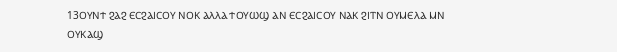13ⲞⲨⲚϮ ϨⲀϨ ⲈⲤϨⲀⲒⲤⲞⲨ ⲚⲞⲔ ⲀⲖⲖⲀ ϮⲞⲨⲰϢ ⲀⲚ ⲈⲤϨⲀⲒⲤⲞⲨ ⲚⲀⲔ ϨⲒⲦⲚ ⲞⲨⲘⲈⲖⲀ ⲘⲚ ⲞⲨⲔⲀϢ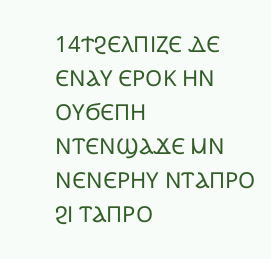14ϮϨⲈⲖⲠⲒⲌⲈ ⲆⲈ ⲈⲚⲀⲨ ⲈⲢⲞⲔ ⲎⲚ ⲞⲨϬⲈⲠⲎ ⲚⲦⲈⲚϢⲀϪⲈ ⲘⲚ ⲚⲈⲚⲈⲢⲎⲨ ⲚⲦⲀⲠⲢⲞ ϨⲒ ⲦⲀⲠⲢⲞ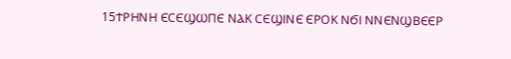15ϮⲢⲎⲚⲎ ⲈⲤⲈϢⲰⲠⲈ ⲚⲀⲔ ⲤⲈϢⲒⲚⲈ ⲈⲢⲞⲔ ⲚϬⲒ ⲚⲚⲈⲚϢⲂⲈⲈⲢ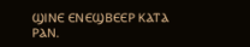ϢⲒⲚⲈ ⲈⲚⲈϢⲂⲈⲈⲢ ⲔⲀⲦⲀ ⲢⲀⲚ.